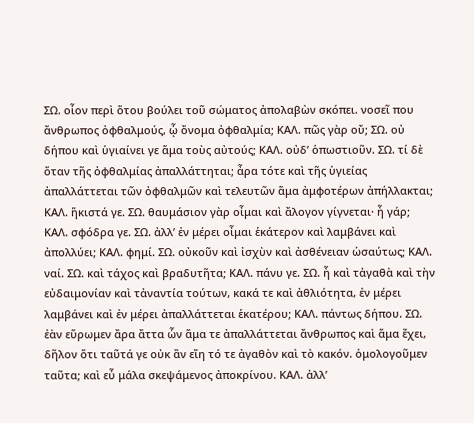ΣΩ. οἷον περὶ ὅτου βούλει τοῦ σώματος ἀπολαβὼν σκόπει. νοσεῖ που ἄνθρωπος ὀφθαλμούς, ᾧ ὄνομα ὀφθαλμία; ΚΑΛ. πῶς γὰρ οὔ; ΣΩ. οὐ δήπου καὶ ὑγιαίνει γε ἅμα τοὺς αὐτούς; ΚΑΛ. οὐδʼ ὁπωστιοῦν. ΣΩ. τί δὲ ὅταν τῆς ὀφθαλμίας ἀπαλλάττηται; ἆρα τότε καὶ τῆς ὑγιείας ἀπαλλάττεται τῶν ὀφθαλμῶν καὶ τελευτῶν ἅμα ἀμφοτέρων ἀπήλλακται; ΚΑΛ. ἥκιστά γε. ΣΩ. θαυμάσιον γὰρ οἶμαι καὶ ἄλογον γίγνεται· ἦ γάρ; ΚΑΛ. σφόδρα γε. ΣΩ. ἀλλʼ ἐν μέρει οἶμαι ἑκάτερον καὶ λαμβάνει καὶ ἀπολλύει; ΚΑΛ. φημί. ΣΩ. οὐκοῦν καὶ ἰσχὺν καὶ ἀσθένειαν ὡσαύτως; ΚΑΛ. ναί. ΣΩ. καὶ τάχος καὶ βραδυτῆτα; ΚΑΛ. πάνυ γε. ΣΩ. ἦ καὶ τἀγαθὰ καὶ τὴν εὐδαιμονίαν καὶ τἀναντία τούτων, κακά τε καὶ ἀθλιότητα, ἐν μέρει λαμβάνει καὶ ἐν μέρει ἀπαλλάττεται ἑκατέρου; ΚΑΛ. πάντως δήπου. ΣΩ. ἐὰν εὕρωμεν ἄρα ἄττα ὧν ἅμα τε ἀπαλλάττεται ἄνθρωπος καὶ ἅμα ἔχει, δῆλον ὅτι ταῦτά γε οὐκ ἂν εἴη τό τε ἀγαθὸν καὶ τὸ κακόν. ὁμολογοῦμεν ταῦτα; καὶ εὖ μάλα σκεψάμενος ἀποκρίνου. ΚΑΛ. ἀλλʼ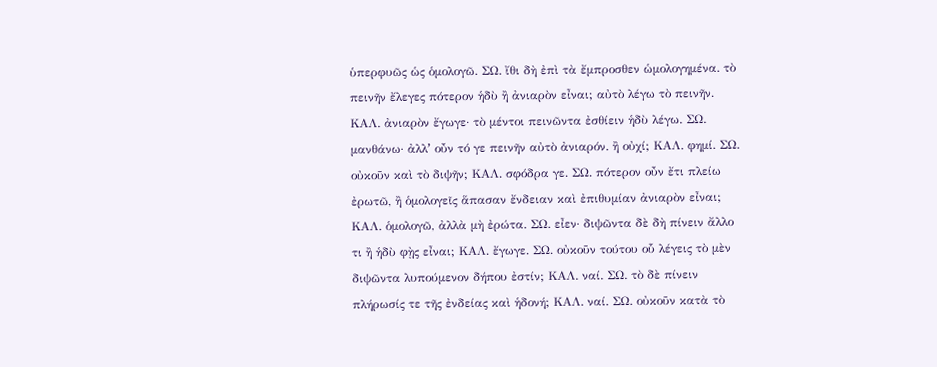ὑπερφυῶς ὡς ὁμολογῶ. ΣΩ. ἴθι δὴ ἐπὶ τὰ ἔμπροσθεν ὡμολογημένα. τὸ πεινῆν ἔλεγες πότερον ἡδὺ ἢ ἀνιαρὸν εἶναι; αὐτὸ λέγω τὸ πεινῆν. ΚΑΛ. ἀνιαρὸν ἔγωγε· τὸ μέντοι πεινῶντα ἐσθίειν ἡδὺ λέγω. ΣΩ. μανθάνω· ἀλλʼ οὖν τό γε πεινῆν αὐτὸ ἀνιαρόν. ἢ οὐχί; ΚΑΛ. φημί. ΣΩ. οὐκοῦν καὶ τὸ διψῆν; ΚΑΛ. σφόδρα γε. ΣΩ. πότερον οὖν ἔτι πλείω ἐρωτῶ, ἢ ὁμολογεῖς ἅπασαν ἔνδειαν καὶ ἐπιθυμίαν ἀνιαρὸν εἶναι; ΚΑΛ. ὁμολογῶ, ἀλλὰ μὴ ἐρώτα. ΣΩ. εἶεν· διψῶντα δὲ δὴ πίνειν ἄλλο τι ἢ ἡδὺ φῂς εἶναι; ΚΑΛ. ἔγωγε. ΣΩ. οὐκοῦν τούτου οὗ λέγεις τὸ μὲν διψῶντα λυπούμενον δήπου ἐστίν; ΚΑΛ. ναί. ΣΩ. τὸ δὲ πίνειν πλήρωσίς τε τῆς ἐνδείας καὶ ἡδονή; ΚΑΛ. ναί. ΣΩ. οὐκοῦν κατὰ τὸ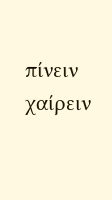πίνειν χαίρειν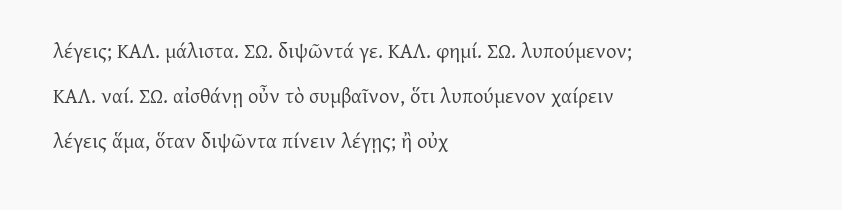λέγεις; ΚΑΛ. μάλιστα. ΣΩ. διψῶντά γε. ΚΑΛ. φημί. ΣΩ. λυπούμενον; ΚΑΛ. ναί. ΣΩ. αἰσθάνῃ οὖν τὸ συμβαῖνον, ὅτι λυπούμενον χαίρειν λέγεις ἅμα, ὅταν διψῶντα πίνειν λέγῃς; ἢ οὐχ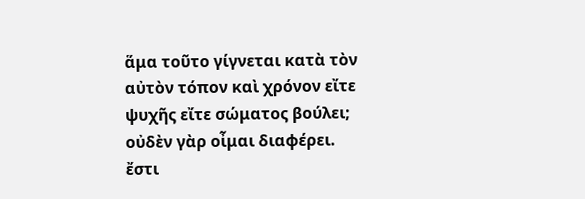ἅμα τοῦτο γίγνεται κατὰ τὸν αὐτὸν τόπον καὶ χρόνον εἴτε ψυχῆς εἴτε σώματος βούλει; οὐδὲν γὰρ οἶμαι διαφέρει. ἔστι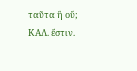ταῦτα ἢ οὔ; ΚΑΛ. ἔστιν.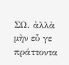ΣΩ. ἀλλὰ μὴν εὖ γε πράττοντα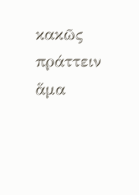κακῶς πράττειν ἅμα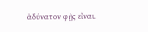ἀδύνατον φῂς εἶναι.